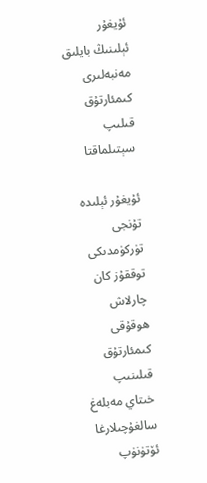ئۇيغۇر ئېلىنىڭ بايلىق مەنبەلىرى كىمئارتۇق قىلىپ سېتىلماقتا

ئۇيغۇر ئېلىدە تۇنجى تۈركۈمدىكى توققۇز كان چارلاش ھوقۇقى كىمئارتۇق قىلىنىپ خىتاي مەبلەغ سالغۇچىلارغا ئۆتۈنۈپ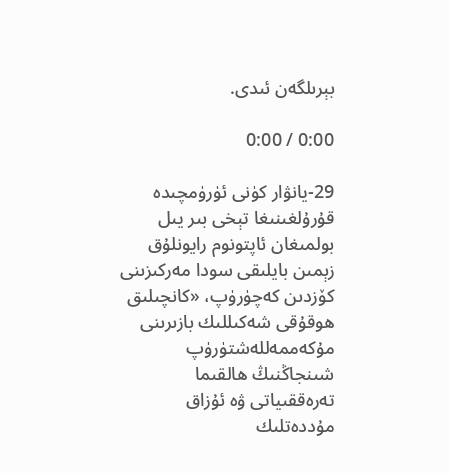بېرىلگەن ئىدى.

0:00 / 0:00

29-يانۋار كۈنى ئۈرۈمچىدە قۇرۇلغىنىغا تېخى بىر يىل بولمىغان ئاپتونوم رايونلۇق زېمىن بايلىقى سودا مەركىزىنى كۆزدىن كەچۈرۈپ، «كانچىلىق ھوقۇقى شەكىللىك بازىرىنى مۇكەممەللەشتۈرۈپ شىنجاڭنىڭ ھالقىما تەرەققىياتى ۋە ئۇزاق مۇددەتلىك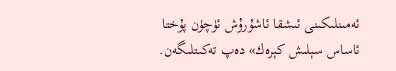ئەمىنلىكىنى ئىشقا ئاشۇرۇش ئۈچۈن پۇختا ئاساس سېلىش كېرەك» دەپ تەكىتلىگەن.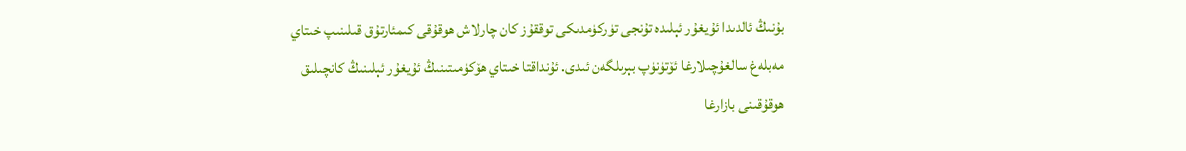بۇنىڭ ئالدىدا ئۇيغۇر ئېلىدە تۇنجى تۈركۈمدىكى توققۇز كان چارلاش ھوقۇقى كىمئارتۇق قىلىنىپ خىتاي مەبلەغ سالغۇچىلارغا ئۆتۈنۈپ بېرىلگەن ئىدى. ئۇنداقتا خىتاي ھۆكۈمىتىنىڭ ئۇيغۇر ئېلىنىڭ كانچىلىق ھوقۇقىنى بازارغا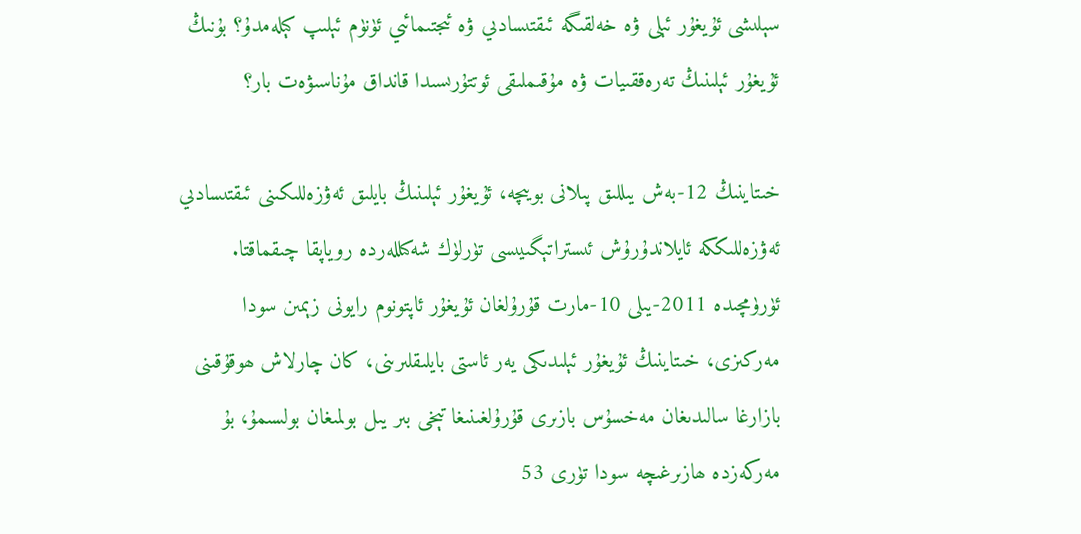سېلىشى ئۇيغۇر ئېلى ۋە خەلقىگە ئىقتىسادىي ۋە ئىجتىمائىي ئۈنۈم ئېلىپ كېلەمدۇ؟ بۇنىڭ ئۇيغۇر ئېلىنىڭ تەرەققىيات ۋە مۇقىملىقى ئوتتۇرىسىدا قانداق مۇناسىۋەت بار؟

خىتاينىڭ 12-بەش يىللىق پىلانى بويىچە، ئۇيغۇر ئېلىنىڭ بايلىق ئەۋزەللىكىنى ئىقتىسادىي ئەۋزەللىككە ئايلاندۇرۇش ئىستراتېگىيىسى تۈرلۈك شەكىللەردە روياپقا چىقماقتا. ئۈرۈمچىدە 2011-يىلى 10-مارت قۇرۇلغان ئۇيغۇر ئاپتونوم رايونى زېمىن سودا مەركىزى، خىتاينىڭ ئۇيغۇر ئېلىدىكى يەر ئاستى بايلىقلىرىنى، كان چارلاش ھوقۇقىنى بازارغا سالىدىغان مەخسۇس بازىرى قۇرۇلغىنىغا تېخى بىر يىل بولمىغان بولسىمۇ، بۇ مەركەزدە ھازىرغىچە سودا تۈرى 53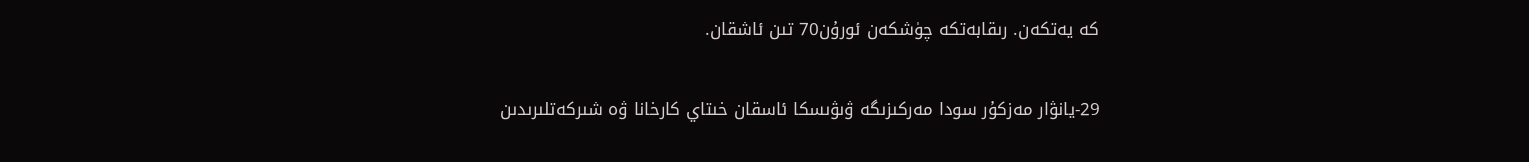كە يەتكەن. رىقابەتكە چۈشكەن ئورۇن70 تىن ئاشقان.

29-يانۋار مەزكۇر سودا مەركىزىگە ۋىۋىسكا ئاسقان خىتاي كارخانا ۋە شىركەتلىرىدىن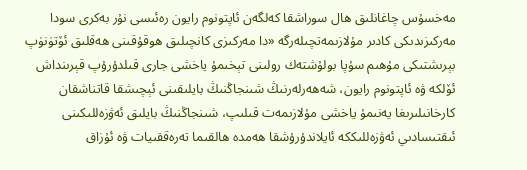مەخسۇس چاغانلىق ھال سوراشقا كەلگەن ئاپتونوم رايون رەئىسى نۇر بەكرى سودا مەركىزىدىكى كادىر مۇلازىمەتچىلەرگە «دا مەركىزى كانچىلىق ھوقۇقىنى ھەقلىق ئۆتۈنۈپ بېرىشتىكى مۇھىم سۇپا بولۇشتەك رولىنى تېخىمۇ ياخشى جارى قىلدۇرۇپ قېرىنداش ئۆلكە ۋە ئاپتونوم رايون، شەھەرلەرنىڭ شىنجاڭنىڭ بايلىقىنى ئېچىشقا قاتناشقان كارخانىلىرىغا يەنىمۇ ياخشى مۇلازىمەت قىلىپ، شىنجاڭنىڭ بايلىق ئەۋزەللىكىنى ئىقتىسادىي ئەۋزەللىككە ئايلاندۇرۇشقا ھەمدە ھالقىما تەرەققىيات ۋە ئۇزاق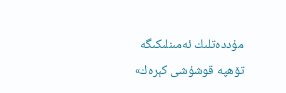مۇددەتلىك ئەمىنلىكىگە تۆھپە قوشۇشى كېرەك»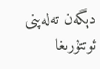دېگەن تەلەپنى ئوتتۇرىغا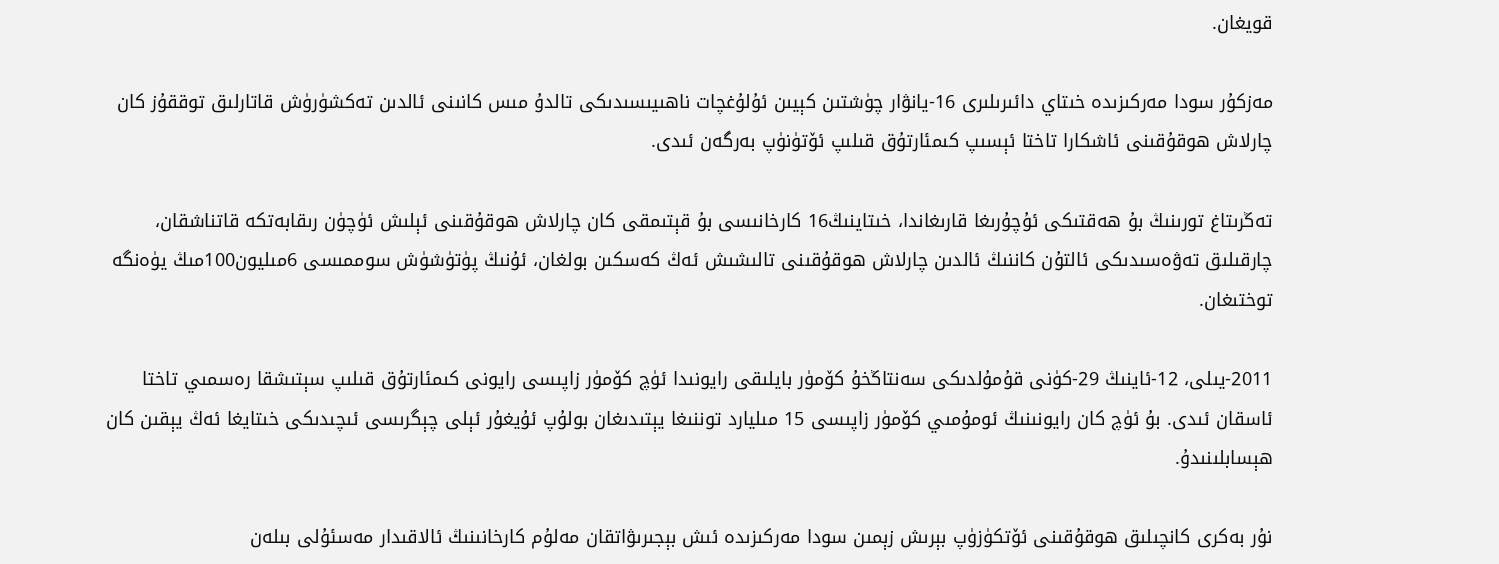قويغان.

مەزكۇر سودا مەركىزىدە خىتاي دائىرىلىرى 16-يانۋار چۈشتىن كېيىن ئۇلۇغچات ناھىيىسىدىكى تالدۇ مىس كانىنى ئالدىن تەكشۈرۈش قاتارلىق توققۇز كان چارلاش ھوقۇقىنى ئاشكارا تاختا ئېسىپ كىمئارتۇق قىلىپ ئۆتۈنۈپ بەرگەن ئىدى.

تەڭرىتاغ تورىنىڭ بۇ ھەقتىكى ئۇچۇرىغا قارىغاندا، خىتاينىڭ16 كارخانىسى بۇ قېتىمقى كان چارلاش ھوقۇقىنى ئېلىش ئۈچۈن رىقابەتكە قاتناشقان، چارقىلىق تەۋەسىدىكى ئالتۇن كاننىڭ ئالدىن چارلاش ھوقۇقىنى تالىشىش ئەڭ كەسكىن بولغان، ئۇنىڭ پۈتۈشۈش سوممىسى 6مىليون100مىڭ يۈەنگە توختىغان.

2011-يىلى، 12-ئاينىڭ 29-كۈنى قۇمۇلدىكى سەنتاڭخۇ كۆمۈر بايلىقى رايونىدا ئۈچ كۆمۈر زاپىسى رايونى كىمئارتۇق قىلىپ سېتىشقا رەسمىي تاختا ئاسقان ئىدى. بۇ ئۈچ كان رايونىنىڭ ئومۇمىي كۆمۈر زاپىسى 15 مىليارد توننىغا يېتىدىغان بولۇپ ئۇيغۇر ئېلى چېگرىسى ئىچىدىكى خىتايغا ئەڭ يېقىن كان ھېسابلىنىدۇ.

نۇر بەكرى كانچىلىق ھوقۇقىنى ئۆتكۈزۈپ بېرىش زېمىن سودا مەركىزىدە ئىش بېجىرىۋاتقان مەلۇم كارخانىنىڭ ئالاقىدار مەسئۇلى بىلەن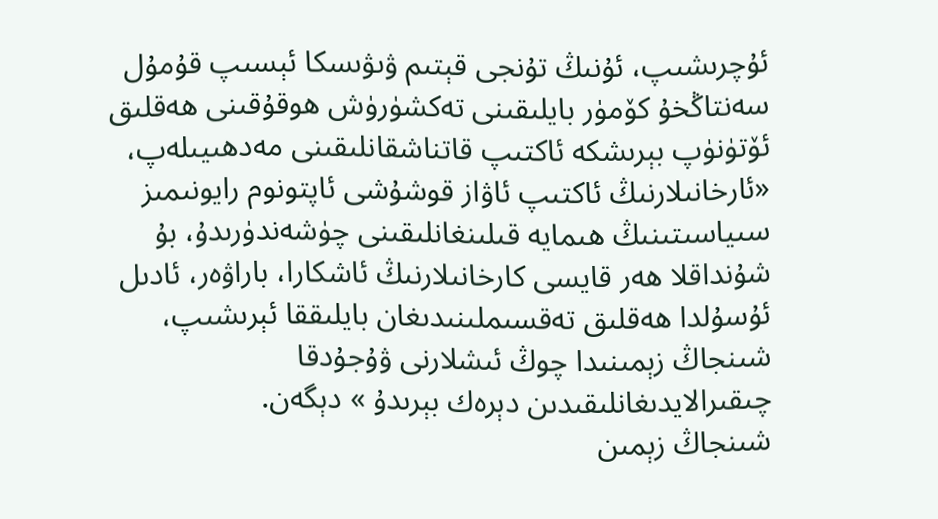ئۇچرىشىپ، ئۇنىڭ تۇنجى قېتىم ۋىۋىسكا ئېسىپ قۇمۇل سەنتاڭخۇ كۆمۈر بايلىقىنى تەكشۈرۈش ھوقۇقىنى ھەقلىق ئۆتۈنۈپ بېرىشكە ئاكتىپ قاتناشقانلىقىنى مەدھىيىلەپ، «ئارخانىلارنىڭ ئاكتىپ ئاۋاز قوشۇشى ئاپتونوم رايونىمىز سىياسىتىنىڭ ھىمايە قىلىنغانلىقىنى چۈشەندۈرىدۇ، بۇ شۇنداقلا ھەر قايسى كارخانىلارنىڭ ئاشكارا، باراۋەر، ئادىل ئۇسۇلدا ھەقلىق تەقسىملىنىدىغان بايلىققا ئېرىشىپ، شىنجاڭ زېمىنىدا چوڭ ئىشلارنى ۋۇجۇدقا چىقىرالايدىغانلىقىدىن دېرەك بېرىدۇ » دېگەن.
شىنجاڭ زېمىن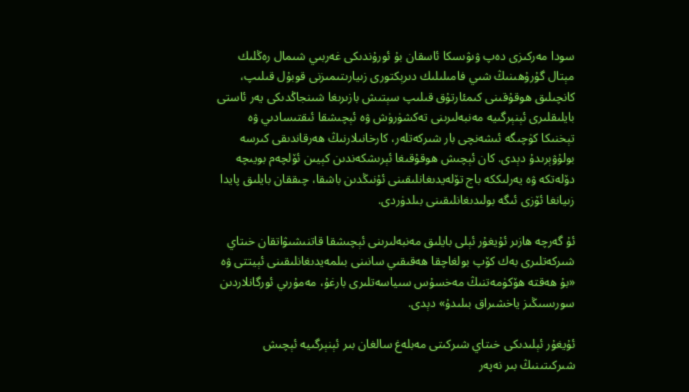سودا مەركىزى دەپ ۋىۋىسكا ئاسقان بۇ ئورۇندىكى غەربىي شىمال رەڭلىك مېتال گۇرۇھىنىڭ شىي فامىلىلىك دىرېكتورى زىيارىتىمىزنى قوبۇل قىلىپ، كانچىلىق ھوقۇقىنى كىمئارتۇق قىلىپ سېتىش بازىرىغا شىنجاڭدىكى يەر ئاستى بايلىقلىرى ئېنېرگىيە مەنبەلىرىنى تەكشۈرۈش ۋە ئېچىشقا ئىقتىسادىي ۋە تېخنىكا كۈچىگە ئىشەنچى بار شىركەتلەر، كارخانىلارنىڭ ھەرقاندىقى كىرسە بولۇۋېرىدۇ دېدى. كان ئېچىش ھوقۇقىغا ئېرىشكەندىن كېيىن ئۆلچەم بويىچە دۆلەتكە ۋە يەرلىككە باج تۆلەيدىغانلىقىنى ئۇنىڭدىن باشقا، چىققان بايلىق پايدا زىيانغا ئۆزى ئىگە بولىدىغانلىقىنى بىلدۈردى.

ئۇ گەرچە ھازىر ئۇيغۇر ئېلى بايلىق مەنبەلىرىنى ئېچىشقا قاتنىشىۋاتقان خىتاي شىركەتلىرى بەك كۆپ بولغاچقا ھەقىقىي سانىنى بىلمەيدىغانلىقىنى ئېيتتى ۋە «بۇ ھەقتە ھۆكۈمەتنىڭ مەخسۇس سىياسەتلىرى بارغۇ، مەمۇرىي ئورگانلاردىن سورىسىڭىز ياخشىراق بىلىدۇ» دېدى.

ئۇيغۇر ئېلىدىكى خىتاي شىركىتى مەبلەغ سالغان بىر ئېنېرگىيە ئېچىش شىركىتىنىڭ بىر نەپەر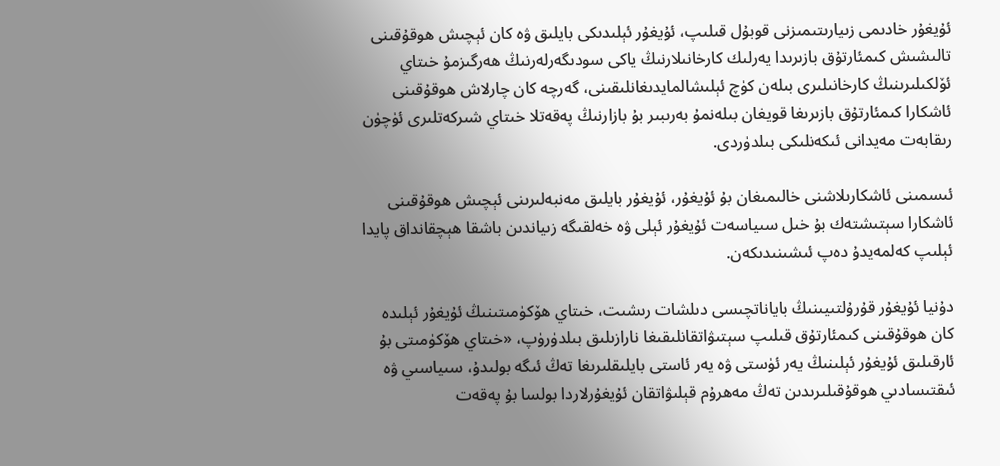ئۇيغۇر خادىمى زىيارىتىمىزنى قوبۇل قىلىپ، ئۇيغۇر ئېلىدىكى بايلىق ۋە كان ئېچىش ھوقۇقىنى تالىشىش كىمئارتۇق بازىرىدا يەرلىك كارخانىلارنىڭ ياكى سودىگەرلەرنىڭ ھەرگىزمۇ خىتاي ئۆلكىلىرىنىڭ كارخانىلىرى بىلەن كۈچ ئېلىشالمايدىغانلىقىنى، گەرچە كان چارلاش ھوقۇقىنى ئاشكارا كىمئارتۇق بازىرىغا قويغان بىلەنمۇ بەرىبىر بۇ بازارنىڭ پەقەتلا خىتاي شىركەتلىرى ئۈچۈن رىقابەت مەيدانى ئىكەنلىكى بىلدۈردى.

ئىسمىنى ئاشكارىلاشنى خالىمىغان بۇ ئۇيغۇر، ئۇيغۇر بايلىق مەنبەلىرىنى ئېچىش ھوقۇقىنى ئاشكارا سېتىشتەك بۇ خىل سىياسەت ئۇيغۇر ئېلى ۋە خەلقىگە زىياندىن باشقا ھېچقانداق پايدا ئېلىپ كەلمەيدۇ دەپ ئىشىنىدىكەن.

دۇنيا ئۇيغۇر قۇرۇلتىيىنىڭ باياناتچىسى دىلشات رىشىت، خىتاي ھۆكۈمىتىنىڭ ئۇيغۇر ئېلىدە كان ھوقۇقىنى كىمئارتۇق قىلىپ سېتىۋاتقانلىقىغا نارازىلىق بىلدۈرۈپ، «خىتاي ھۆكۈمىتى بۇ ئارقىلىق ئۇيغۇر ئېلىنىڭ يەر ئۈستى ۋە يەر ئاستى بايلىقلىرىغا تەڭ ئىگە بولىدۇ، سىياسىي ۋە ئىقتىسادىي ھوقۇقىلىرىدىن تەڭ مەھرۇم قېلىۋاتقان ئۇيغۇرلاردا بولسا بۇ پەقەت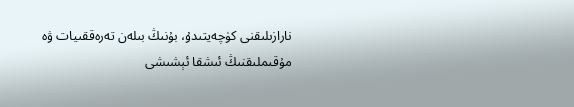نارازىلىقنى كۈچەيتىدۇ، بۇنىڭ بىلەن تەرەققىيات ۋە مۇقىملىقنىڭ ئىشقا ئېشىشى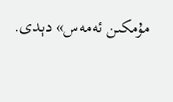مۇمكىن ئەمەس» دېدى.